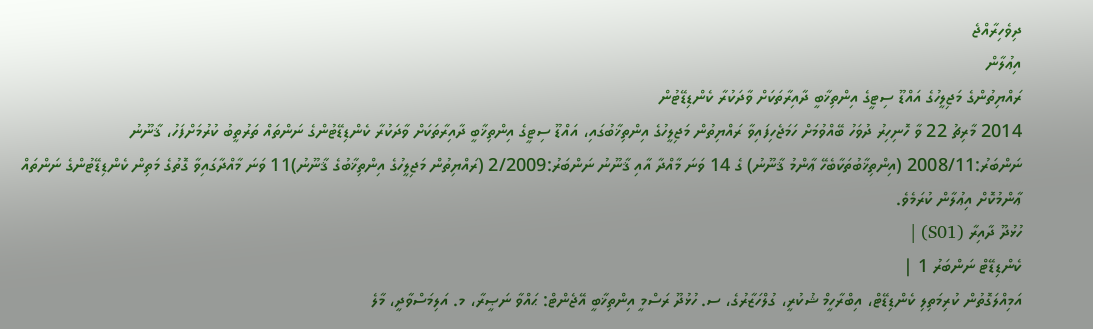ދިވެހިރާއްޖެ
އިޢުލާން
ރައްޔިތުންގެ މަޖިލީހުގެ އައްޑޫ ސިޓީގެ އިންތިޚާބީ ދާއިރާތަކަށް ވާދަކުރާ ކެންޑިޑޭޓުން
2014 މާރިޗު 22 ވާ ހޮނިހިރު ދުވަހު ބޭއްވުމަށް ހަމަޖެހިފައިވާ ރައްޔިތުން މަޖިލީހުގެ އިންތިޚާބުގައި، އައްޑޫ ސިޓީގެ އިންތިޚާބީ ދާއިރާތަކަށް ވާދަކުރާ ކެންޑިޑޭޓުންގެ ނަންތައް ތަރުތީބު ކުރުމަށްފަހު، ޤާނޫނު ނަންބަރު:2008/11 (އިންތިޚާބުތަކާބެހޭ ޢާންމު ޤާނޫނު) ގެ 14 ވަނަ މާއްދާ އާއި ޤާނޫނު ނަންބަރު:2/2009 (ރައްޔިތުން މަޖިލީހުގެ އިންތިޚާބުގެ ޤާނޫނު)11 ވަނަ މާއްދާގައިވާ ގޮތުގެ މަތިން ކެންޑިޑޭޓުންގެ ނަންތައް ޢާންމުކޮށް އިޢުލާން ކުރަމެވެ.
ހުޅުދޫ ދާއިރާ (S01) |
ކެންޑިޑޭޓް ނަންބަރު 1 |
އަމިއްލަގޮތުން ކުރިމަތިލި ކެންޑިޑޭޓް، އިބްރާހީމް ޝުކުރީ، ގުލްހަޒާރުގެ، ސ. ހުޅުދޫ ރަސްމީ އިންތިޚާބީ އޭޖެންޓް: ޙައްވާ ނަޞީރާ، މ. އަލިމަސްވާދީ، މާލެ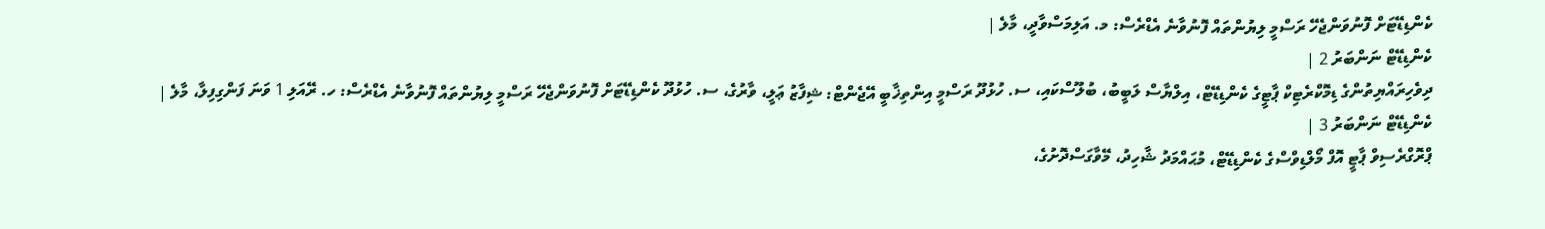ކެންޑިޑޭޓަށް ފޮނުވަންޖެހޭ ރަސްމީ ލިޔުންތައް ފޮނުވާނެ އެޑްރެސް: މ. އަލިމަސްވާދީ، މާލެ |
ކެންޑިޑޭޓް ނަންބަރު 2 |
ދިވެހިރައްޔިތުންގެ ޑިމޮކްރެޓިކް ޕާޓީގެ ކެންޑިޑޭޓް، އިލްޔާސް ލަބީބު، ބުލޫސްކައި، ސ. ހުޅުދޫ ރަސްމީ އިންތިޚާބީ އޭޖެންޓް: ޝިފާޒު ޢަލީ، ވާރުގެ، ސ. ހުޅުދޫ ކެންޑިޑޭޓަށް ފޮނުވަންޖެހޭ ރަސްމީ ލިޔުންތައް ފޮނުވާނެ އެޑްރެސް: ހ. ރޭއަލި 1 ވަނަ ފަންގިފިލާ، މާލެ |
ކެންޑިޑޭޓް ނަންބަރު 3 |
ޕްރޮގްރެސިވް ޕާޓީ އޮފް މޯލްޑިވްސްގެ ކެންޑިޑޭޓް، މުޙައްމަދު ޝާހިދު، މޭވާގަސްދޮށުގެ،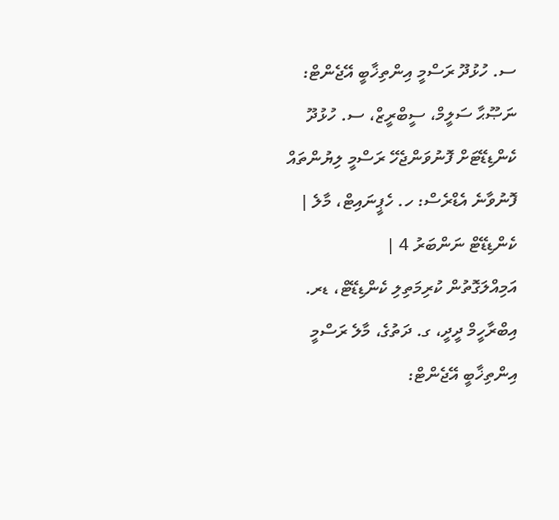ސ. ހުޅުދޫ ރަސްމީ އިންތިޚާބީ އޭޖެންޓް: ނަޞޫޙާ ސަލީމް، ސީބްރީޒް، ސ. ހުޅުދޫ ކެންޑިޑޭޓަށް ފޮނުވަންޖެހޭ ރަސްމީ ލިޔުންތައް ފޮނުވާނެ އެޑްރެސް: ހ. ހެޕީނައިޓް، މާލެ |
ކެންޑިޑޭޓް ނަންބަރު 4 |
އަމިއްލަގޮތުން ކުރިމަތިލި ކެންޑިޑޭޓް، ޑރ. އިބްރާހީމް ދީދީ، ގ. ދަތުގެ، މާލެ ރަސްމީ އިންތިޚާބީ އޭޖެންޓް: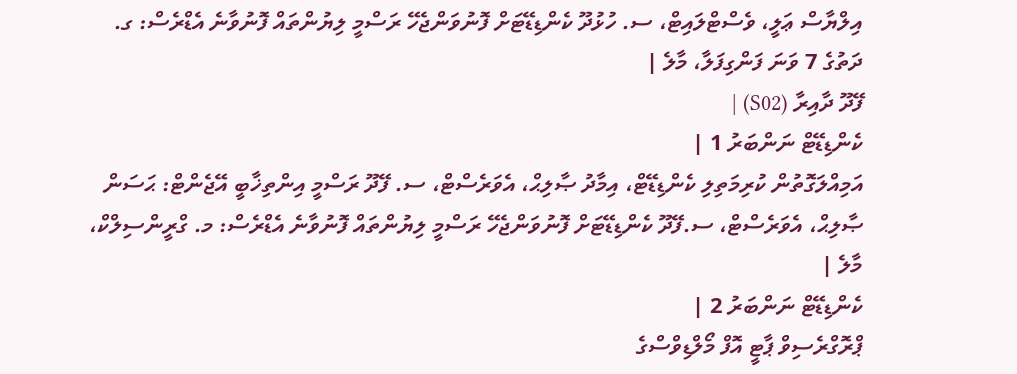އިލްޔާސް ޢަލީ، ވެސްޓްލައިޓް، ސ. ހުޅުދޫ ކެންޑިޑޭޓަށް ފޮނުވަންޖެހޭ ރަސްމީ ލިޔުންތައް ފޮނުވާނެ އެޑްރެސް: ގ. ދަތުގެ 7 ވަނަ ފަންގިފަލާ، މާލެ |
ފޭދޫ ދާއިރާ (S02) |
ކެންޑިޑޭޓް ނަންބަރު 1 |
އަމިއްލަގޮތުން ކުރިމަތިލި ކެންޑިޑޭޓް، އިމާދު ޞާލިޙް، އެވަރެސްޓް، ސ. ފޭދޫ ރަސްމީ އިންތިޚާބީ އޭޖެންޓް: ޙަސަން ޞާލިޙް، އެވަރެސްޓް، ސ.ފޭދޫ ކެންޑިޑޭޓަށް ފޮނުވަންޖެހޭ ރަސްމީ ލިޔުންތައް ފޮނުވާނެ އެޑްރެސް: މ. ގްރީންސިލްކް، މާލެ |
ކެންޑިޑޭޓް ނަންބަރު 2 |
ޕްރޮގްރެސިވް ޕާޓީ އޮފް މޯލްޑިވްސްގެ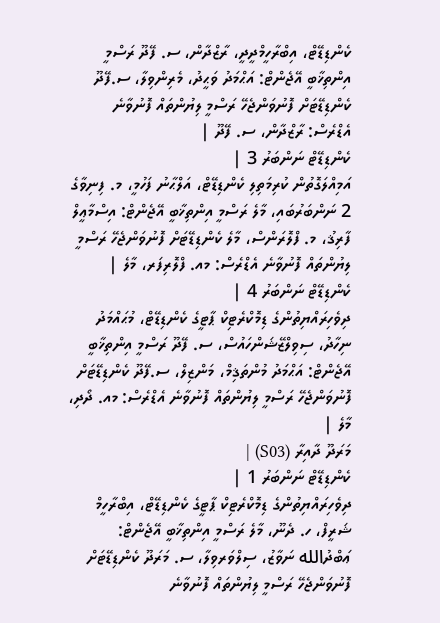ކެންޑިޑޭޓް، އިބްރާހީމްދީދީ، ރާޒްދާން، ސ. ފޭދޫ ރަސްމީ އިންތިޚާބީ އޭޖެންޓް: އަޙްމަދު ވަޙީދު، މެރިންވިލާ، ސ.ފޭދޫ ކެންޑިޑޭޓަށް ފޮނުވަންޖެހޭ ރަސްމީ ލިޔުންތައް ފޮނުވާނެ އެޑްރެސް: ރާޒްދާން، ސ. ފޭދޫ |
ކެންޑިޑޭޓް ނަންބަރު 3 |
އަމިއްލަގޮތުން ކުރިމަތިލި ކެންޑިޑޭޓް، އަލްޙާނު ފަހުމީ، މ. ފިނިވާގެ 2 ނަންބަރުބައި، މާލެ ރަސްމީ އިންތިޚާބީ އޭޖެންޓް: އިސްމާޢީލް ފާރިޤު، މ. ފްލޮރަންސް، މާލެ ކެންޑިޑޭޓަށް ފޮނުވަންޖެހޭ ރަސްމީ ލިޔުންތައް ފޮނުވާނެ އެޑްރެސް: މއ. ފްލޮރިފަރ، މާލެ |
ކެންޑިޑޭޓް ނަންބަރު 4 |
ދިވެހިރައްޔިތުންގެ ޑިމޮކްރެޓިކް ޕާޓީގެ ކެންޑިޑޭޓް، މުޙައްމަދު ނިހާދު، ސިވިލްޒޭޝަންހައުސް، ސ. ފޭދޫ ރަސްމީ އިންތިޚާބީ އޭޖެންޓް: އަޙްމަދު މުންތަޤިމް، މަންޒިލް، ސ.ފޭދޫ ކެންޑިޑޭޓަށް ފޮނުވަންޖެހޭ ރަސްމީ ލިޔުންތައް ފޮނުވާނެ އެޑްރެސް: މއ. ދޯދި، މާލެ |
މަރަދޫ ދާއިރާ (S03) |
ކެންޑިޑޭޓް ނަންބަރު 1 |
ދިވެހިރައްޔިތުންގެ ޑިމޮކްރެޓިކް ޕާޓީގެ ކެންޑިޑޭޓް، އިބްރާހީމް ޝަރީފް، ހ. ދެނޫ، މާލެ ރަސްމީ އިންތިޚާބީ އޭޖެންޓް: ޢަބްދުالله ނަވާޒު، ސިލްވަރވިލާ، ސ. މަރަދޫ ކެންޑިޑޭޓަށް ފޮނުވަންޖެހޭ ރަސްމީ ލިޔުންތައް ފޮނުވާނެ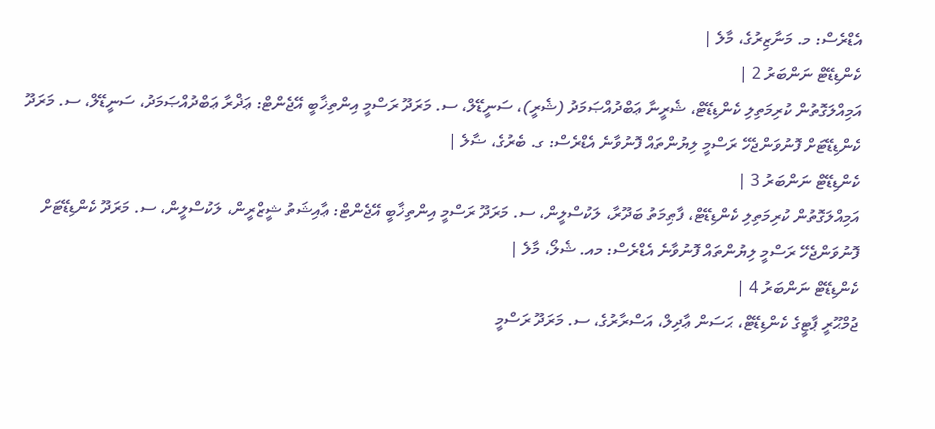އެޑްރެސް: މ. މަނާޒިރުގެ، މާލެ |
ކެންޑިޑޭޓް ނަންބަރު 2 |
އަމިއްލަގޮތުން ކުރިމަތިލި ކެންޑިޑޭޓް، ޝެރީނާ ޢަބްދުއްޞަމަދު (ޝެރީ)، ސަނީޑޭލް، ސ. މަރަދޫ ރަސްމީ އިންތިޚާބީ އޭޖެންޓް: ޢަޛްރާ ޢަބްދުއްޞަމަދު، ސަނީޑޭލް، ސ. މަރަދޫ ކެންޑިޑޭޓަށް ފޮނުވަންޖެހޭ ރަސްމީ ލިޔުންތައް ފޮނުވާނެ އެޑްރެސް: ގ. ބެރުގެ، ޟާލެ |
ކެންޑިޑޭޓް ނަންބަރު 3 |
އަމިއްލަގޮތުން ކުރިމަތިލި ކެންޑިޑޭޓް، ފާޠިމަތު ބަދޫރާ، ލަކުސްލީން، ސ. މަރަދޫ ރަސްމީ އިންތިޚާބީ އޭޖެންޓް: ޢާއިޝަތު ޝީޒްރީން، ލަކުސްލީން، ސ. މަރަދޫ ކެންޑިޑޭޓަށް ފޮނުވަންޖެހޭ ރަސްމީ ލިޔުންތައް ފޮނުވާނެ އެޑްރެސް: މއ. ޝެލޯ، މާލެ |
ކެންޑިޑޭޓް ނަންބަރު 4 |
ޖުމްޙޫރީ ޕާޓީގެ ކެންޑިޑޭޓް، ޙަސަން ޢާދިލް، އަސްރާރުގެ، ސ. މަރަދޫ ރަސްމީ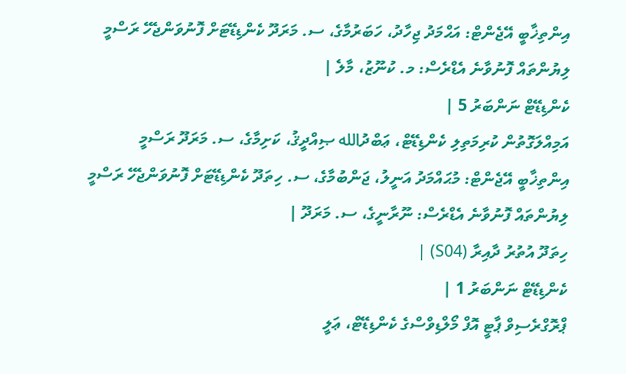އިންތިޚާބީ އޭޖެންޓް: އަޙްމަދު ޖިހާދު، ހަބަރުމާގެ، ސ. މަރަދޫ ކެންޑިޑޭޓަށް ފޮނުވަންޖެހޭ ރަސްމީ ލިޔުންތައް ފޮނުވާނެ އެޑްރެސް: މ. ކުނޫޒު، މާލެ |
ކެންޑިޑޭޓް ނަންބަރު 5 |
އަމިއްލަގޮތުން ކުރިމަތިލި ކެންޑިޑޭޓް، ޢަބްދުالله ޞިއްދީޤު، ކަށިމާގެ، ސ. މަރަދޫ ރަސްމީ އިންތިޚާބީ އޭޖެންޓް: މުޙައްމަދު އަނީލު، ޖަންބުމާގެ، ސ. ހިތަދޫ ކެންޑިޑޭޓަށް ފޮނުވަންޖެހޭ ރަސްމީ ލިޔުންތައް ފޮނުވާނެ އެޑްރެސް: ނޫރާނީގެ، ސ. މަރަދޫ |
ހިތަދޫ އުތުރު ދާއިރާ (S04) |
ކެންޑިޑޭޓް ނަންބަރު 1 |
ޕްރޮގްރެސިވް ޕާޓީ އޮފް މޯލްޑިވްސްގެ ކެންޑިޑޭޓް، ޢަލީ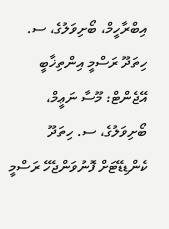އިބްރާހީމް، ބޯށިވަލުގެ، ސ. ހިތަދޫ ރަސްމީ އިންތިޚާބީ އޭޖެންޓް: މޫސާ ނަޢީމް، ބޯށިވަލުގެ، ސ. ހިތަދޫ ކެންޑިޑޭޓަށް ފޮނުވަންޖެހޭ ރަސްމީ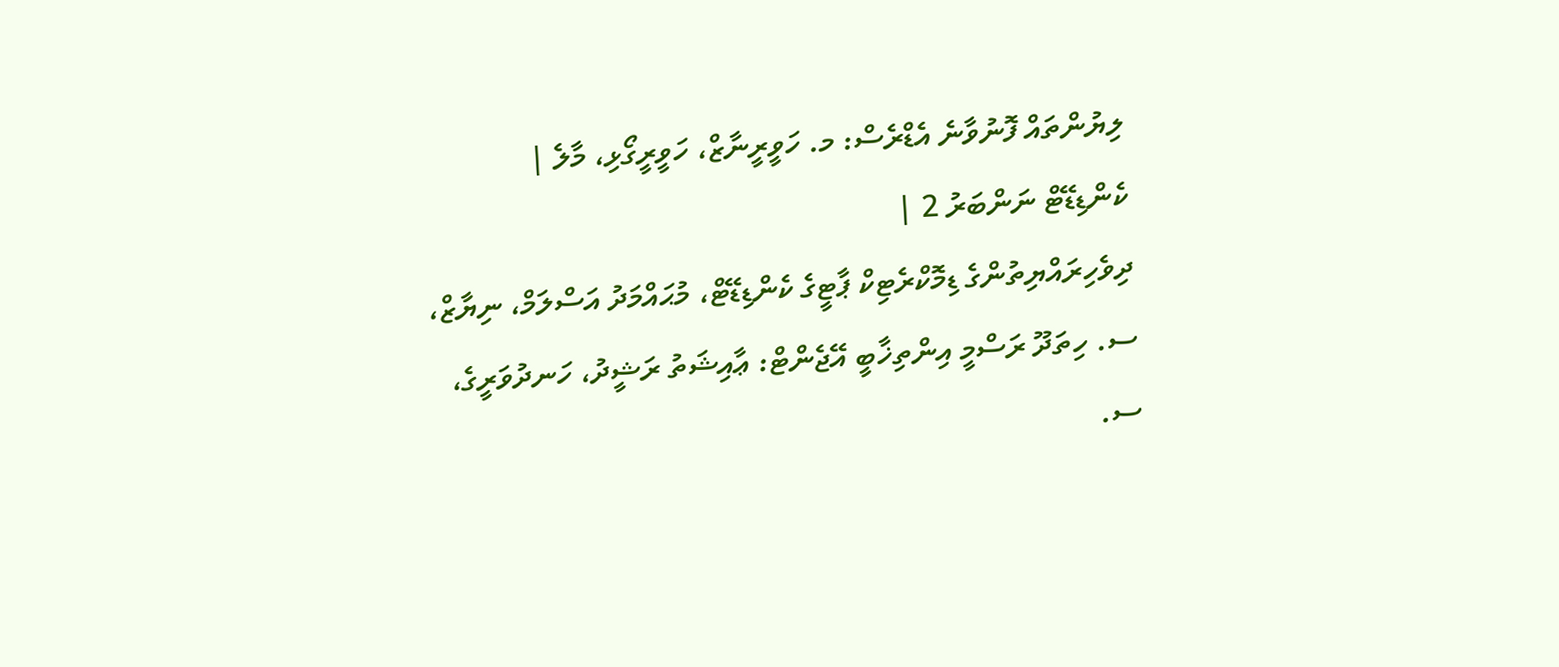ލިޔުންތައް ފޮނުވާނެ އެޑްރެސް: މ. ހަވީރީނާޒް، ހަވީރީގޯޅި، މާލެ |
ކެންޑިޑޭޓް ނަންބަރު 2 |
ދިވެހިރައްޔިތުންގެ ޑިމޮކްރެޓިކް ޕާޓީގެ ކެންޑިޑޭޓް، މުޙައްމަދު އަސްލަމް، ނިޔާޒް، ސ. ހިތަދޫ ރަސްމީ އިންތިޚާބީ އޭޖެންޓް: ޢާއިޝަތު ރަޝީދު، ހަނދުވަރީގެ، ސ.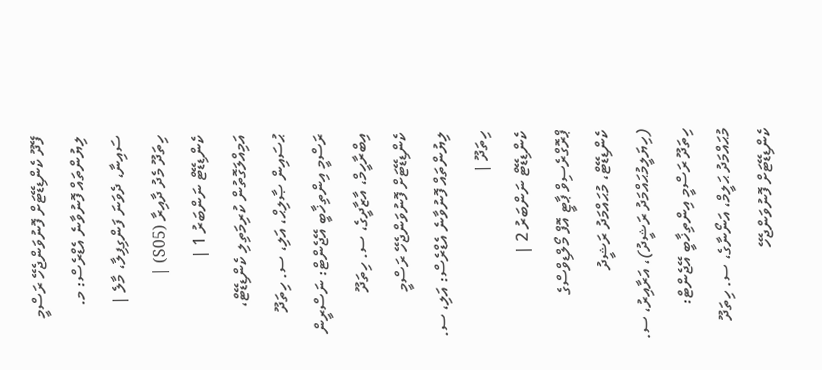ފޭދޫ ކެންޑިޑޭޓަށް ފޮނުވަންޖެހޭ ރަސްމީ ލިޔުންތައް ފޮނުވާނެ އެޑްރެސް: މ. ސައިނާ، ދެވަނަ ފަންގިފިލާ، މާލެ |
ހިތަދޫ މެދު ދާއިރާ (S05) |
ކެންޑިޑޭޓް ނަންބަރު 1 |
އަމިއްލަގޮތުން ކުރިމަތިލި ކެންޑިޑޭޓް، ޙުސައިން ޞާލިޙް، އަލި، ސ. ހިތަދޫ ރަސްމީ އިންތިޚާބީ އޭޖެންޓް: ނަސްރީން އިބްރާހީމް، އާޒާދީގެ، ސ. ހިތަދޫ ކެންޑިޑޭޓަށް ފޮނުވަންޖެހޭ ރަސްމީ ލިޔުންތައް ފޮނުވާނެ އެޑްރެސް: އަލި، ސ. ހިތަދޫ |
ކެންޑިޑޭޓް ނަންބަރު 2 |
ޕްރޮގްރެސިވް ޕާޓީ އޮފް މޯލްޑިވްސްގެ ކެންޑިޑޭޓް، މުޙައްމަދު ރަޝީދު (ހިޔަލީމުޙައްމަދު ރަޝީދު)، އަރާއިރު، ސ. ހިތަދޫ ރަސްމީ އިންތިޚާބީ އޭޖެންޓް: މުޙައްމަދު ޙަލީމް، އަނޯނާގެ، ސ. ހިތަދޫ ކެންޑިޑޭޓަށް ފޮނުވަންޖެހޭ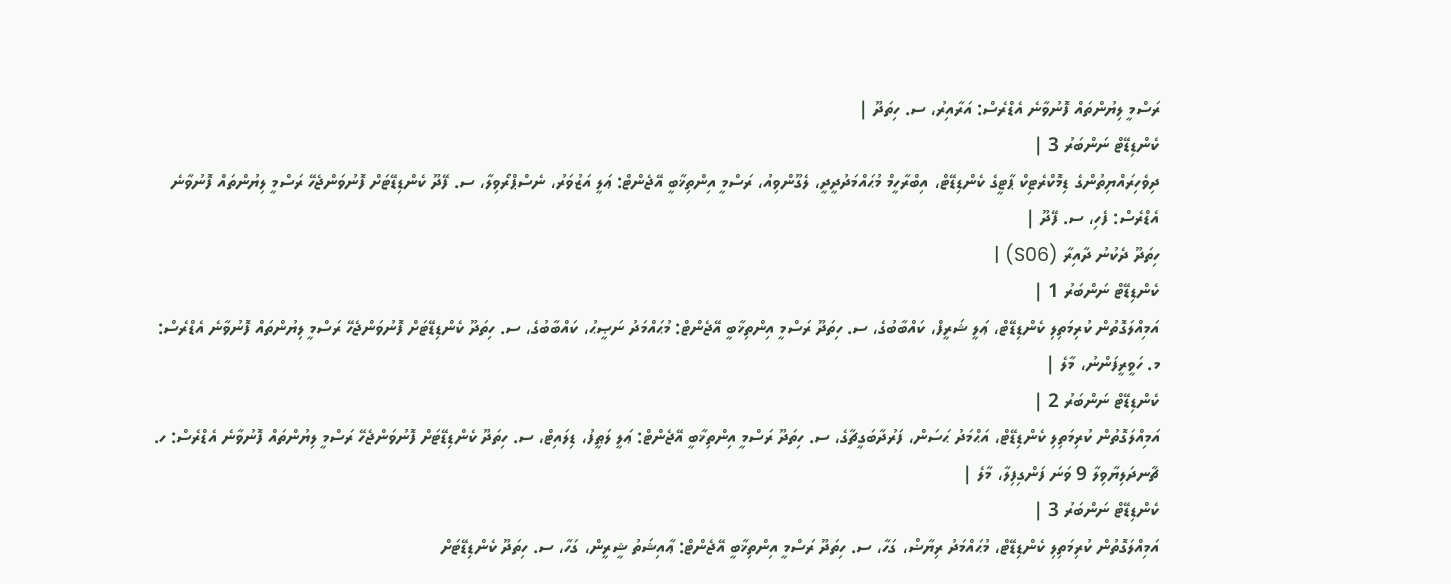ރަސްމީ ލިޔުންތައް ފޮނުވާނެ އެޑްރެސް: އަރާއިރު، ސ. ހިތަދޫ |
ކެންޑިޑޭޓް ނަންބަރު 3 |
ދިވެހިރައްޔިތުންގެ ޑިމޮކްރެޓިކް ޕާޓީގެ ކެންޑިޑޭޓް، އިބްރާހީމް މުޙައްމަދުދީދީ، ލެގޫންވިއު، ރަސްމީ އިންތިޚާބީ އޭޖެންޓް: ޢަލީ އަޒުވަރު، ނެސްޕްރޯވިލާ، ސ. ފޭދޫ ކެންޑިޑޭޓަށް ފޮނުވަންޖެހޭ ރަސްމީ ލިޔުންތައް ފޮނުވާނެ އެޑްރެސް: ފެހި، ސ. ފޭދޫ |
ހިތަދޫ ދެކުނު ދާއިރާ (S06) |
ކެންޑިޑޭޓް ނަންބަރު 1 |
އަމިއްލަގޮތުން ކުރިމަތިލި ކެންޑިޑޭޓް، ޢަލީ ޝަރީފް، ކައްބާބުގެ، ސ. ހިތަދޫ ރަސްމީ އިންތިޚާބީ އޭޖެންޓް: މުޙައްމަދު ނަޞީޙު، ކައްބާބުގެ، ސ. ހިތަދޫ ކެންޑިޑޭޓަށް ފޮނުވަންޖެހޭ ރަސްމީ ލިޔުންތައް ފޮނުވާނެ އެޑްރެސް: މ. ހަވީރީފަންނު، މާލެ |
ކެންޑިޑޭޓް ނަންބަރު 2 |
އަމިއްލަގޮތުން ކުރިމަތިލި ކެންޑިޑޭޓް، އަޙްމަދު ޙަސަން، ފަރުދާބަގީޗާގެ، ސ. ހިތަދޫ ރަސްމީ އިންތިޚާބީ އޭޖެންޓް: ޢަލީ ލަޠީފު، ޑިލައިޓް، ސ. ހިތަދޫ ކެންޑިޑޭޓަށް ފޮނުވަންޖެހޭ ރަސްމީ ލިޔުންތައް ފޮނުވާނެ އެޑްރެސް: ހ. ޗާނދަލިޔާވިލާ 9 ވަނަ ފަންގިފިލާ، މާލެ |
ކެންޑިޑޭޓް ނަންބަރު 3 |
އަމިއްލަގޮތުން ކުރިމަތިލި ކެންޑިޑޭޓް، މުޙައްމަދު ރިޔާޟް، ގަހާ، ސ. ހިތަދޫ ރަސްމީ އިންތިޚާބީ އޭޖެންޓް: ޢާއިޝަތު ޝީރީން، ގަހާ، ސ. ހިތަދޫ ކެންޑިޑޭޓަށް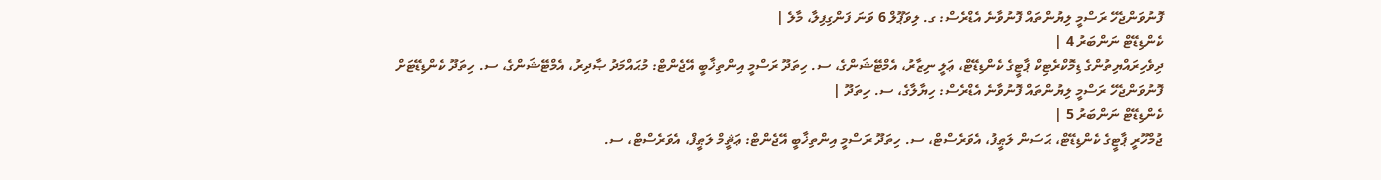ފޮނުވަންޖެހޭ ރަސްމީ ލިޔުންތައް ފޮނުވާނެ އެޑްރެސް: ގ. ލިވަޕޫލް 6 ވަނަ ފަންގިފިލާ، މާލެ |
ކެންޑިޑޭޓް ނަންބަރު 4 |
ދިވެހިރައްޔިތުންގެ ޑިމޮކްރެޓިކް ޕާޓީގެ ކެންޑިޑޭޓް، ޢަލީ ނިޒާރު، އެމްޓޭޝަންގެ، ސ. ހިތަދޫ ރަސްމީ އިންތިޚާބީ އޭޖެންޓް: މުޙައްމަދު ޞާދިރު، އެމްޓޭޝަންގެ، ސ. ހިތަދޫ ކެންޑިޑޭޓަށް ފޮނުވަންޖެހޭ ރަސްމީ ލިޔުންތައް ފޮނުވާނެ އެޑްރެސް: ހިޔާލާގެ، ސ. ހިތަދޫ |
ކެންޑިޑޭޓް ނަންބަރު 5 |
ޖުމްހޫރީ ޕާޓީގެ ކެންޑިޑޭޓް، ޙަސަން ލަޠީފު، އެވަރެސްޓް، ސ. ހިތަދޫ ރަސްމީ އިންތިޚާބީ އޭޖެންޓް: ޢަޘީމް ލަޠީފް، އެވަރެސްޓް، ސ.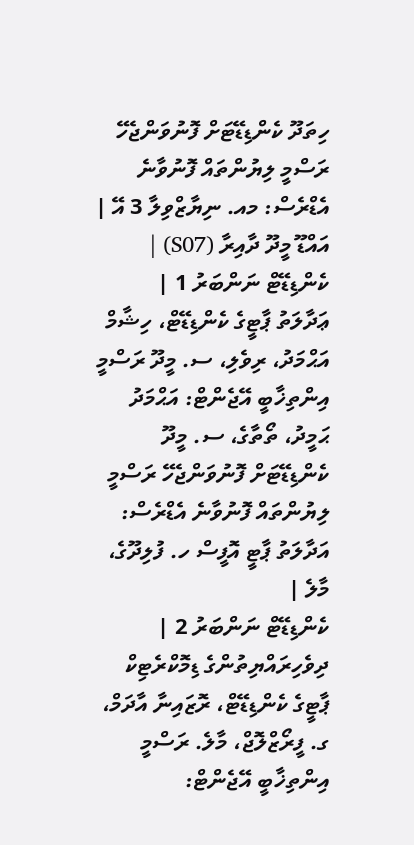ހިތަދޫ ކެންޑިޑޭޓަށް ފޮނުވަންޖެހޭ ރަސްމީ ލިޔުންތައް ފޮނުވާނެ އެޑްރެސް: މއ. ނިޔާޒްވިލާ 3 އޭ |
އައްޑޫ މީދޫ ދާއިރާ (S07) |
ކެންޑިޑޭޓް ނަންބަރު 1 |
ޢަދާލަތު ޕާޓީގެ ކެންޑިޑޭޓް، ހިޝާމް އަޙްމަދު، ރިވެލި، ސ. މީދޫ ރަސްމީ އިންތިޚާބީ އޭޖެންޓް: އަޙްމަދު ޙަމީދު، ތޯތާގެ، ސ. މީދޫ ކެންޑިޑޭޓަށް ފޮނުވަންޖެހޭ ރަސްމީ ލިޔުންތައް ފޮނުވާނެ އެޑްރެސް: އަދާލަތު ޕާޓީ އޮފީސް ހ. ފުލިދޫގެ، މާލެ |
ކެންޑިޑޭޓް ނަންބަރު 2 |
ދިވެހިރައްޔިތުންގެ ޑިމޮކްރެޓިކް ޕާޓީގެ ކެންޑިޑޭޓް، ރޮޒައިނާ އާދަމް، ގ. ފީރޯޒްލޮޖް، މާލެ. ރަސްމީ އިންތިޚާބީ އޭޖެންޓް: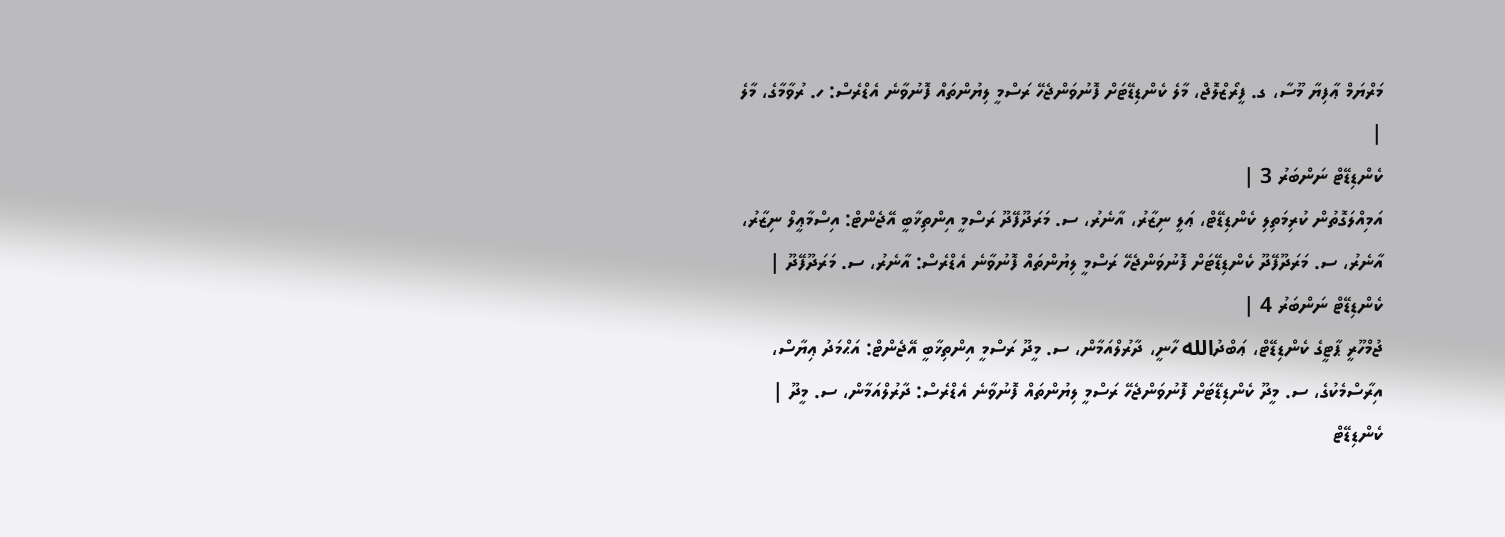މަރްޔަމް ޢާފިޔާ މޫސާ، ގ. ފީރޯޒްލޮޖް، މާލެ ކެންޑިޑޭޓަށް ފޮނުވަންޖެހޭ ރަސްމީ ލިޔުންތައް ފޮނުވާނެ އެޑްރެސް: ހ. ރުވާމާގެ، މާލެ |
ކެންޑިޑޭޓް ނަންބަރު 3 |
އަމިއްލަގޮތުން ކުރިމަތިލި ކެންޑިޑޭޓް، ޢަލީ ނިޒާރު، އާނެރު، ސ. މަރަދޫފޭދޫ ރަސްމީ އިންތިޚާބީ އޭޖެންޓް: އިސްމާޢީލް ނިޒާރު، އާނެރު، ސ. މަރަދޫފޭދޫ ކެންޑިޑޭޓަށް ފޮނުވަންޖެހޭ ރަސްމީ ލިޔުންތައް ފޮނުވާނެ އެޑްރެސް: އާނެރު، ސ. މަރަދޫފޭދޫ |
ކެންޑިޑޭޓް ނަންބަރު 4 |
ޖުމްހޫރީ ޕާޓީގެ ކެންޑިޑޭޓް، ޢަބްދުالله ހާނީ، ދާރުލްއަމާން، ސ. މީދޫ ރަސްމީ އިންތިޚާބީ އޭޖެންޓް: އަޙްމަދު ޢިޔާސް، އިރާސްމެކުގެ، ސ. މީދޫ ކެންޑިޑޭޓަށް ފޮނުވަންޖެހޭ ރަސްމީ ލިޔުންތައް ފޮނުވާނެ އެޑްރެސް: ދާރުލްއަމާން، ސ. މީދޫ |
ކެންޑިޑޭޓް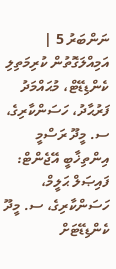ނަންބަރު 5 |
އަމިއްލަގޮތުން ކުރިމަތިލި ކެންޑިޑޭޓް، މުޙައްމަދު ފަރުޙާދު، ހަސަންކާރިގެ، ސ. މީދޫ ރަސްމީ އިންތިޚާބީ އޭޖެންޓް: ފައިޞަލް ޙަލީމް، ހަސަންކާރިގެ، ސ. މީދޫ ކެންޑިޑޭޓަށް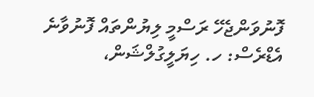ފޮނުވަންޖެހޭ ރަސްމީ ލިޔުންތައް ފޮނުވާނެ އެޑްރެސް: ހ. ހިޔަލީގުލްޝަން،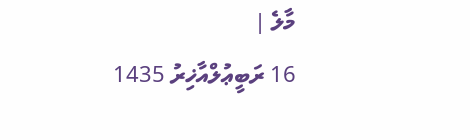މާލެ |
16 ރަބީޢުލްއާޚިރު 1435